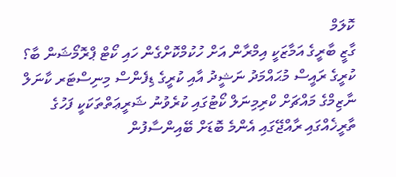ކޮލަމް
ގާޒީ ބާރީގެ އަމާޒަކީ އިމްރާން އަށް ހުކުމްކޮށްގެން ހައި ކޯޓް ޕްރޮމޯޝަން ބާ؟
ކުރީގެ ރައީސް މުޙައްމަދު ނަޝީދު އާއި ކުރީގެ ޑިފެންސް މިނިސްޓަރ ކާނަލް ނާޒިމްގެ މައްޗަށް ކްރިމިނަލް ކޯޓުގައި ކުރެވުނު ޝަރީޢަތްތަކަކީ ފަހުގެ ތާރީޚެއްގައި ރާއްޖޭގައި އެންމެ ބޮޑަށް ބޭއިންސާފުން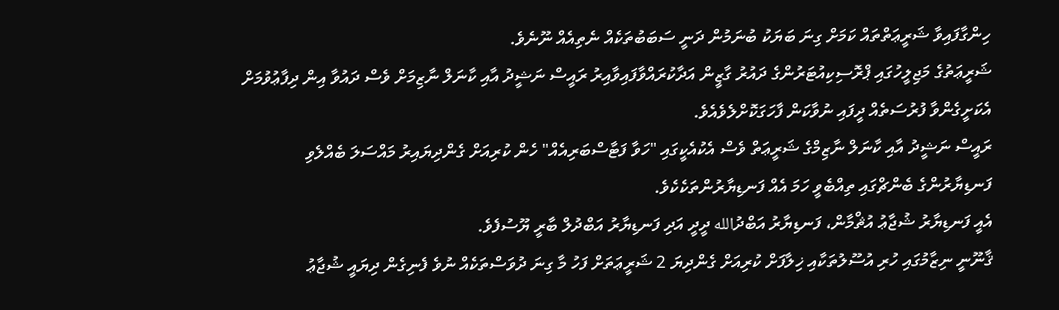ހިންގާފައިވާ ޝަރީޢަތްތައް ކަމަށް ގިނަ ބަޔަކު ބުނަމުން ދަނީ ސަބަބުތަކެއް ނެތިއެއް ނޫނެވެ.
ޝަރީޢަތުގެ މަޖިލީހުގައި ޕްރޮސިކިއުޓަރުންގެ ދައުރު ގާޒީން އަދާކުރައްވާފައިވާއިރު ރައީސް ނަޝީދު އާއި ކާނަލް ނާޒިމަށް ވެސް ދައުވާ އިން ދިފާޢުވުމަށް އެކަށީގެންވާ ފުރުސަތެއް ދީފައި ނުވާކަން ފާހަގަކޮށްލެވެއެވެ.
ރައީސް ނަޝީދު އާއި ކާނަލް ނާޒިމްގެ ޝަރީޢަތް ވެސް އެކުއެކީގައި "ހަވާ ފަޓާސްބަރިއެއް" ހެން ކުރިއަށް ގެންދިޔައިރު މައްސަލަ ބެއްލެވި ފަނޑިޔާރުންގެ ބެންޗްގައި ތިއްބެވީ ހަމަ އެއް ފަނޑިޔާރުންތަކެކެވެ.
އެއީ ފަނޑިޔާރު ޝުޖާޢު އުޘްމާން، ފަނޑިޔާރު އަބްދުالله ދީދީ އަދި ފަނޑިޔާރު އަބްދުލް ބާރީ ޔޫސުފެވެ.
ޤާނޫނީ ނިޒާމުގައި ހުރި އުސޫލުތަކާއި ޚިލާފަށް ކުރިއަށް ގެންދިޔަ 2 ޝަރީޢަތަށް ފަހު މާ ގިނަ ދުވަސްތަކެއް ނުވެ ފެނިގެން ދިޔައީ ޝުޖާޢު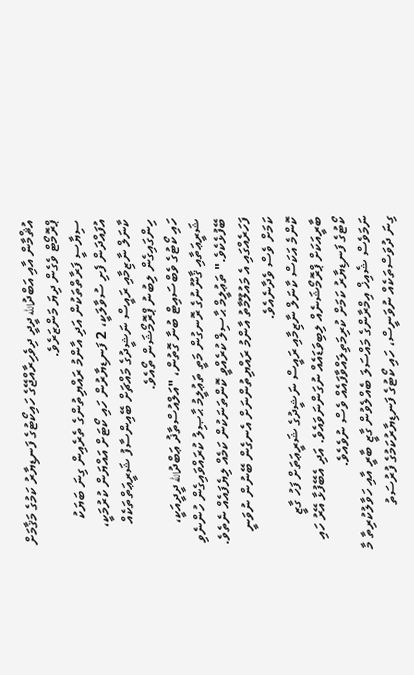އުޘްމާން އާއި އަބްދުالله ދީދީ ދިވެހިރާއްޖޭގެ ހައިކޯޓުގެ ފަނޑިޔާރު ކަމުގެ މަޤާމަށް ޕްރޮމޯޓް ވެގެން ދިޔަ މަންޒަރެވެ.
ސިޔާސީ ފަރާތްތަކުން އަދި އާންމު ރައްޔިތުންގެ ތެރެއިން ގިނަ ބަޔަކު އުފައްދަން ފެށި ސުވާލަކީ، 2 ފަނޑިޔާރުން ހައި ކޯޓަށް އައްޔަން ކުރުމަކީ، ކާނަލް ނާޒިމާއި ރައީސް ނަޝީދުގެ މައްޗަށް ބޭއިންސާފު ޝަރީޢަތްތަކެއް ހިންގައިގެން ލިބުނު ޕްރޮމޯޝަން ތޯއެވެ.
ހައި ކޯޓުގެ ވެބްސައިޓް ބުނާ ގޮތުން، "އަލްއުސްތާޛު ޢަބްދުالله ދީދީއަކީ، ޝަރީޢަތާއި ޤާނޫނުގެ ރޮނގުން މަތީ ތަޢުލީމު ޙާޞިލު ކުރައްވައިގެން ހުންނެވި ބޭފުޅެކެވެ." ތަޢުލީމް ޙާސިލް ކުރެއްވީ ކޮންތަނަކުން ކަމެއް ލިޔެފައެއް ނެތެވެ. ފަހަރެއްގައި އެ މައުލޫމާތު އާންމު ރައްޔިތުންނަށް އެނގެން ބޭނުން ނުވަނީ ކަމަށް ވެސް ވެދާނެއެވެ.
ކޮންމެ އަކަސް ކާނަލް ނާޒިމާއި ރައީސް ނަޝީދުގެ ޝަރީޢަތަށް ފަހު ގާޒީ ބާރީއަކަށް ޕްރޮމޯޝަނެއް ލިބިވަޑައެއް ނުގަންނަވައެވެ. އަދި އެބޭފުޅާ އޭރު ހައި ކޯޓުގެ ފަނޑިޔާރު ކަމަށް ކުރިމަތިލައްވާފައެއް ވެސް ނުވެއެވެ.
ނަމަވެސް ޝެއިޚް އިމްރާންގެ މައްސަލަ ބެއްލެވުން ގާޒީ ބާރީ އާއި ހަވާލުކުރިތާ މާ ގިނަ ދުވަސްތަކެއް ނުވަނީސް، ހައި ކޯޓުގެ ފަނޑިޔާރުކަމުގެ ފުރުސަތު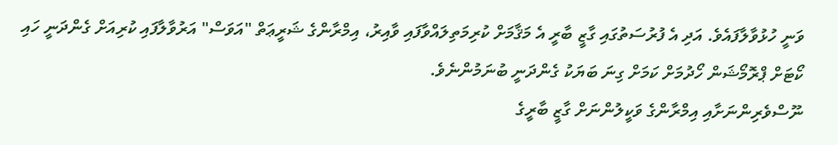ވަނީ ހުޅުވާލާފައެވެ. އަދި އެ ފުރުސަތުގައި ގާޒީ ބާރީ އެ މަޤާމަށް ކުރިމަތިލައްވާފައި ވާއިރު، އިމްރާންގެ ޝަރީޢަތް "އަވަސް" އަރުވާލާފައި ކުރިއަށް ގެންދަނީ ހައި ކޯޓަށް ޕްރޮމޯޝަން ހޯދުމަށް ކަމަށް ގިނަ ބަޔަކު ގެންދަނީ ބުނަމުންނެވެ.
ނޫސްވެރިންނަށާއި އިމްރާންގެ ވަކީލުންނަށް ގާޒީ ބާރީގެ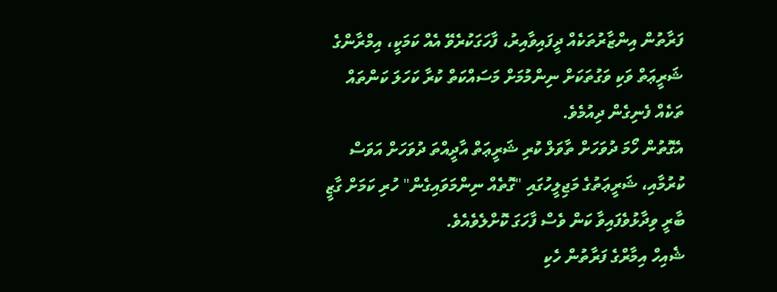ފަރާތުން އިންޒާރުތަކެއް ދީފައިވާއިރު، ފާހަގަކުރެވޭ އެއް ކަމަކީ، އިމްރާންގެ ޝަރީޢަތް ވަކި ވަގުތަކަށް ނިންމުމަށް މަސައްކަތް ކުރާ ކަހަލަ ކަންތައް ތަކެއް ފެނިގެން ދިއުމެވެ.
އެގޮތުން ހޯމަ ދުވަހަށް ތާވަލް ކުރި ޝަރީޢަތް އާދީއްތަ ދުވަހަށް އަވަސް ކުރުމާއި، ޝަރީޢަތުގެ މަޖިލީހުގައި "ގޮތެއް ނިންމަވައިގެން" ހުރި ކަމަށް ގާޒީ ބާރީ ވިދާޅުވެފައިވާ ކަން ވެސް ފާހަގަ ކޮށްލެވެއެވެ.
ޝެއިހް އިމާރްގެ ފަރާތުން ހެކި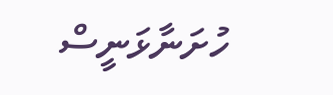ހުށަނާޅަނީސް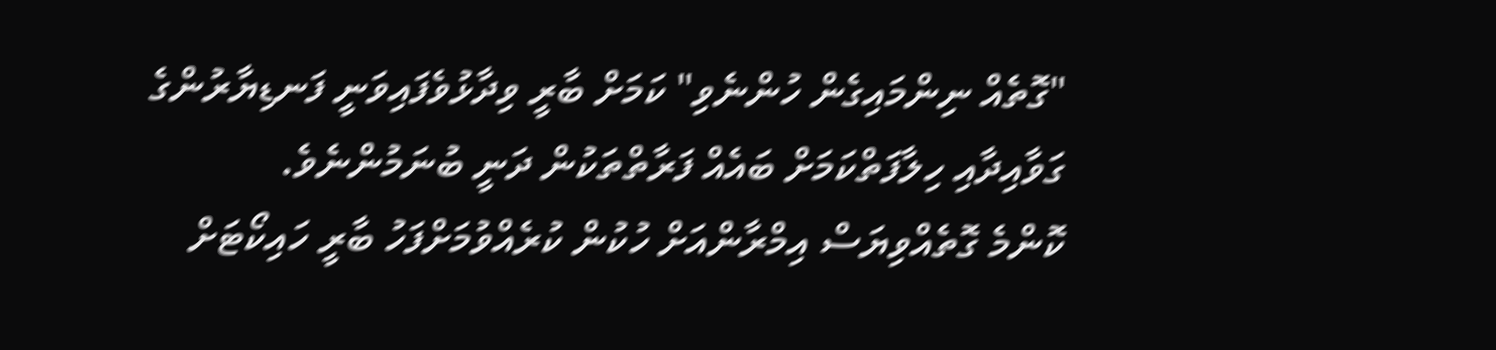"ގޮތެއް ނިންމައިގެން ހުންނެވި" ކަމަށް ބާރީ ވިދާޅުވެފައިވަނީ ފަނޑިޔާރުންގެ ގަވާއިދާއި ހިލާފަތްކަމަށް ބައެއް ފަރާތްތަކުން ދަނީ ބުނަމުންނެވެ.
ކޮންމެ ގޮތެއްވިޔަސް އިމްރާންއަށް ހުކުން ކުރެއްވުމަށްފަހު ބާރީ ހައިކޯޓަށް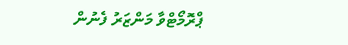ޕްރޮމޯޓްވާ މަންޒަރު ފެނުން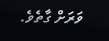ވަރަށް ގާތެވެ.